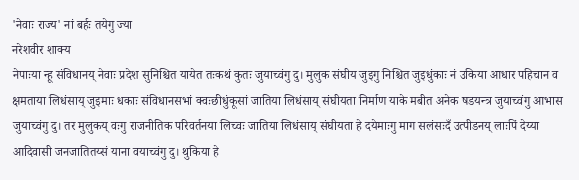'नेवाः राज्य' नां बर्हः तयेगु ज्या
नरेशवीर शाक्य
नेपाःया न्हू संविधानय् नेवाः प्रदेश सुनिश्चित यायेत तःकथं कुतः जुयाच्वंगु दु। मुलुक संघीय जुइगु निश्चित जुइधुंकाः नं उकिया आधार पहिचान व क्षमताया लिधंसाय् जुइमाः धकाः संविधानसभां क्वःछीधुंकूसां जातिया लिधंसाय् संघीयता निर्माण याके मबीत अनेक षडयन्त्र जुयाच्वंगु आभास जुयाच्वंगु दु। तर मुलुकय् वःगु राजनीतिक परिवर्तनया लिच्वः जातिया लिधंसाय् संघीयता हे दयेमाःगु माग सलंसःदँ उत्पीडनय् लाःपिं देय्या आदिवासी जनजातितय्सं याना वयाच्वंगु दु। थुकिया हे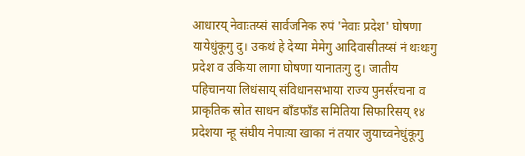आधारय् नेवाःतय्सं सार्वजनिक रुपं 'नेवाः प्रदेश' घोषणा यायेधुंकूगु दु। उकथं हे देय्या मेमेगु आदिवासीतय्सं नं थःथःगु प्रदेश व उकिया लागा घोषणा यानातःगु दु। जातीय पहिचानया लिधंसाय् संविधानसभाया राज्य पुनर्संरचना व प्राकृतिक स्रोत साधन बाँडफाँड समितिया सिफारिसय् १४ प्रदेशया न्हू संघीय नेपाःया खाका नं तयार जुयाच्वनेधुंकूगु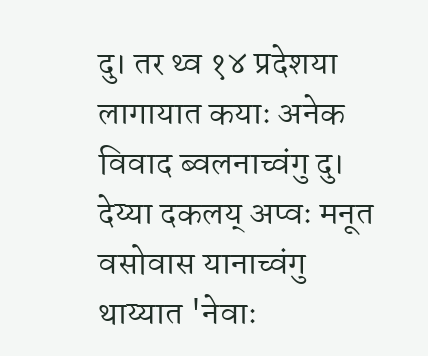दु। तर थ्व १४ प्रदेशया लागायात कयाः अनेक विवाद ब्वलनाच्वंगु दु। देय्या दकलय् अप्वः मनूत वसोवास यानाच्वंगु थाय्यात 'नेवाः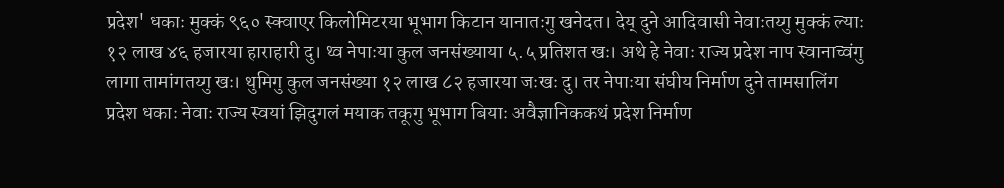प्रदेश' धकाः मुक्कं ९६० स्क्वाएर किलोमिटरया भूभाग किटान यानातःगु खनेदत। देय् दुने आदिवासी नेवाःतय्गु मुक्कं ल्याः १२ लाख ४६ हजारया हाराहारी दु। थ्व नेपाःया कुल जनसंख्याया ५.५ प्रतिशत खः। अथे हे नेवाः राज्य प्रदेश नाप स्वानाच्वंगु लागा तामांगतय्गु खः। थुमिगु कुल जनसंख्या १२ लाख ८२ हजारया जःखः दु। तर नेपाःया संघीय निर्माण दुने तामसालिंग प्रदेश धकाः नेवाः राज्य स्वयां झिदुगलं मयाक तकूगु भूभाग बियाः अवैज्ञानिककथं प्रदेश निर्माण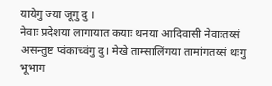यायेगु ज्या जूगु दु ।
नेवाः प्रदेशया लागायात कयाः थनया आदिवासी नेवाःतय्सं असन्तुष्ट प्वंकाच्वंगु दु। मेखे ताम्सालिंगया तामांगतय्सं थःगु भूभाग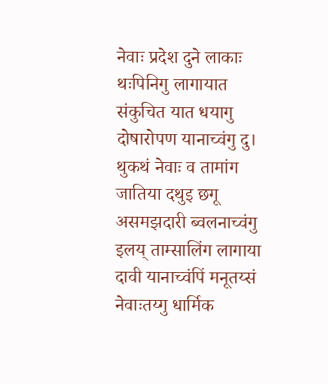नेवाः प्रदेश दुने लाकाः थःपिनिगु लागायात संकुचित यात धयागु दोषारोपण यानाच्वंगु दु। थुकथं नेवाः व तामांग जातिया दथुइ छगू असमझदारी ब्वलनाच्वंगु इलय् ताम्सालिंग लागाया दावी यानाच्वंपिं मनूतय्सं नेवाःतय्गु धार्मिक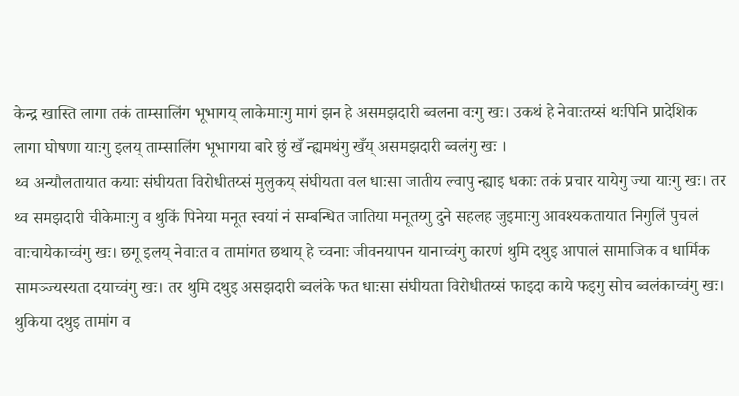केन्द्र खास्ति लागा तकं ताम्सालिंग भूभागय् लाकेमाःगु मागं झन हे असमझदारी ब्वलना वःगु खः। उकथं हे नेवाःतय्सं थःपिनि प्रादेशिक लागा घोषणा याःगु इलय् ताम्सालिंग भूभागया बारे छुं खँ न्ह्यमथंगु खँय् असमझदारी ब्वलंगु खः ।
थ्व अन्यौलतायात कयाः संघीयता विरोधीतय्सं मुलुकय् संघीयता वल धाःसा जातीय ल्वापु न्ह्याइ धकाः तकं प्रचार यायेगु ज्या याःगु खः। तर थ्व समझदारी चीकेमाःगु व थुकिं पिनेया मनूत स्वयां नं सम्बन्धित जातिया मनूतय्गु दुने सहलह जुइमाःगु आवश्यकतायात निगुलिं पुचलं वाःचायेकाच्वंगु खः। छगू इलय् नेवाःत व तामांगत छथाय् हे च्वनाः जीवनयापन यानाच्वंगु कारणं थुमि दथुइ आपालं सामाजिक व धार्मिक सामञ्ज्यस्यता दयाच्वंगु खः। तर थुमि दथुइ असझदारी ब्वलंके फत धाःसा संघीयता विरोधीतय्सं फाइदा काये फइगु सोच ब्वलंकाच्वंगु खः। थुकिया दथुइ तामांग व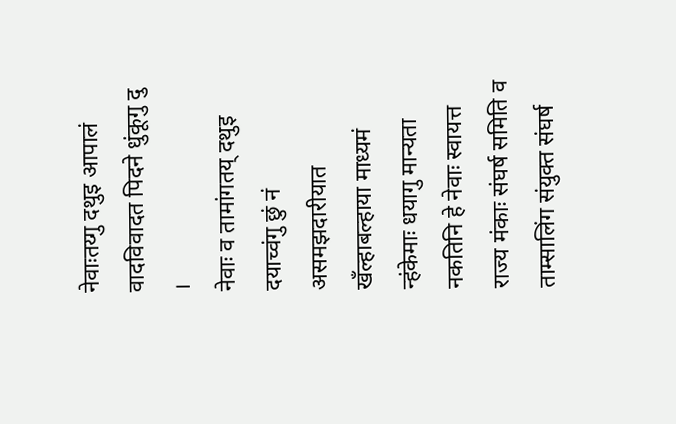नेवाःतय्गु दथुइ आपालं वादविवादत पिदने धुंकूगु दु ।
नेवाः व तामांगतय् दथुइ दयाच्वंगु छुं नं असमझदारीयात खँल्हाबल्हाया माध्यमं न्हंकेमाः धयागु मान्यता नकतिनि हे नेवाः स्वायत्त राज्य मंकाः संघर्ष समिति व ताम्सालिंग संयुक्त संघर्ष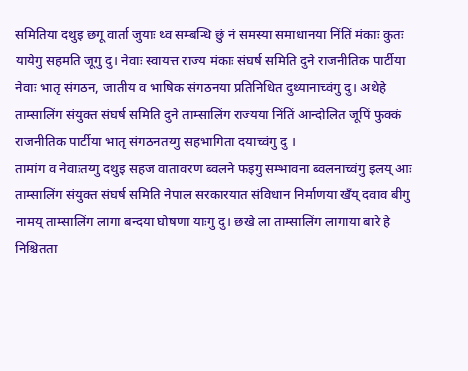समितिया दथुइ छगू वार्ता जुयाः थ्व सम्बन्धि छुं नं समस्या समाधानया निंतिं मंकाः कुतः यायेगु सहमति जूगु दु। नेवाः स्वायत्त राज्य मंकाः संघर्ष समिति दुने राजनीतिक पार्टीया नेवाः भातृ संगठन, जातीय व भाषिक संगठनया प्रतिनिधित दुथ्यानाच्वंगु दु। अथेहे ताम्सालिंग संयुक्त संघर्ष समिति दुने ताम्सालिंग राज्यया निंतिं आन्दोलित जूपिं फुक्कं राजनीतिक पार्टीया भातृ संगठनतय्गु सहभागिता दयाच्वंगु दु ।
तामांग व नेवाःतय्गु दथुइ सहज वातावरण ब्वलने फइगु सम्भावना ब्वलनाच्वंगु इलय् आः ताम्सालिंग संयुक्त संघर्ष समिति नेपाल सरकारयात संविधान निर्माणया खँय् दवाव बीगु नामय् ताम्सालिंग लागा बन्दया घोषणा याःगु दु। छखे ला ताम्सालिंग लागाया बारे हे निश्चितता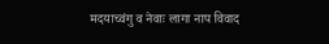मदयाच्वंगु व नेवाः लागा नाप विवाद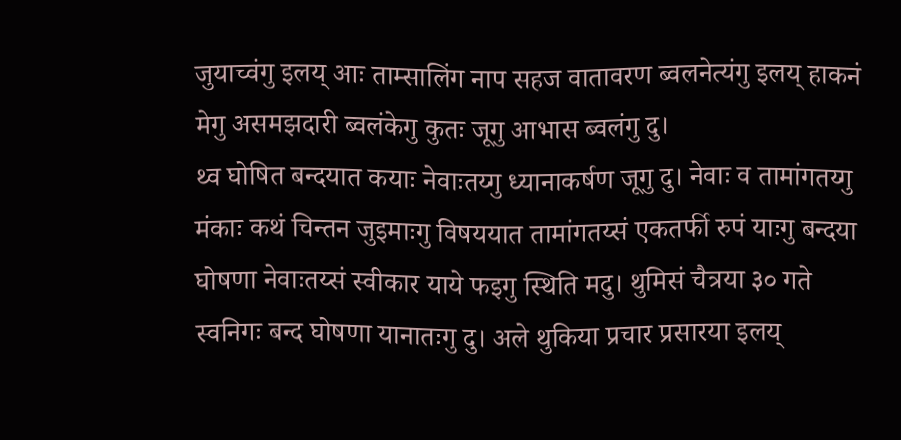जुयाच्वंगु इलय् आः ताम्सालिंग नाप सहज वातावरण ब्वलनेत्यंगु इलय् हाकनं मेगु असमझदारी ब्वलंकेगु कुतः जूगु आभास ब्वलंगु दु।
थ्व घोषित बन्दयात कयाः नेवाःतय्गु ध्यानाकर्षण जूगु दु। नेवाः व तामांगतय्गु मंकाः कथं चिन्तन जुइमाःगु विषययात तामांगतय्सं एकतर्फी रुपं याःगु बन्दया घोषणा नेवाःतय्सं स्वीकार याये फइगु स्थिति मदु। थुमिसं चैत्रया ३० गते स्वनिगः बन्द घोषणा यानातःगु दु। अले थुकिया प्रचार प्रसारया इलय्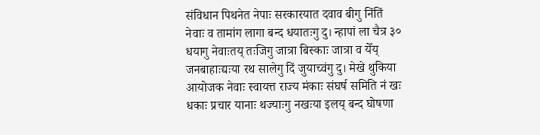संविधान पिथनेत नेपाः सरकारयात दवाव बीगु निंतिं नेवाः व तामांग लागा बन्द धयातःगु दु। न्हापां ला चैत्र ३० धयागु नेवाःतय् तःजिगु जात्रा बिस्काः जात्रा व येँय् जनबाहाःद्यःया रथ सालेगु दिं जुयाच्वंगु दु। मेखे थुकिया आयोजक नेवाः स्वायत्त राज्य मंकाः संघर्ष समिति नं खः धकाः प्रचार यानाः थज्याःगु नखःया इलय् बन्द घोषणा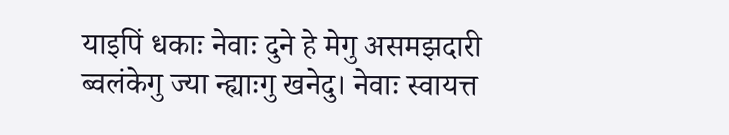याइपिं धकाः नेवाः दुने हे मेगु असमझदारी ब्वलंकेगु ज्या न्ह्याःगु खनेदु। नेवाः स्वायत्त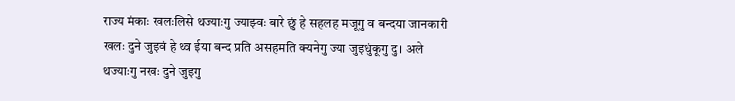राज्य मंकाः खलःलिसे थज्याःगु ज्याझ्वः बारे छुं हे सहलह मजूगु व बन्दया जानकारी खलः दुने जुइवं हे थ्व ईया बन्द प्रति असहमति क्यनेगु ज्या जुइधुंकूगु दु। अले थज्याःगु नखः दुने जुइगु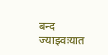बन्द ज्याझ्वःयात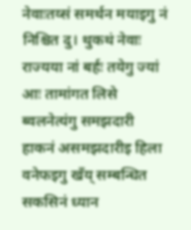नेवाःतय्सं समर्थन मयाइगु नं निश्चित दु। थुकथं नेवाः राज्यया नां बर्हः तयेगु ज्यां आः तामांगत लिसे ब्वलनेत्यंगु समझदारी हाकनं असमझदारीइ हिला वनेफइगु खँय् सम्बन्धित सकसिनं ध्यान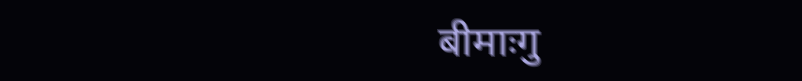बीमाःगु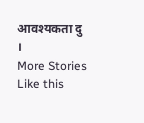आवश्यकता दु ।
More Stories Like this